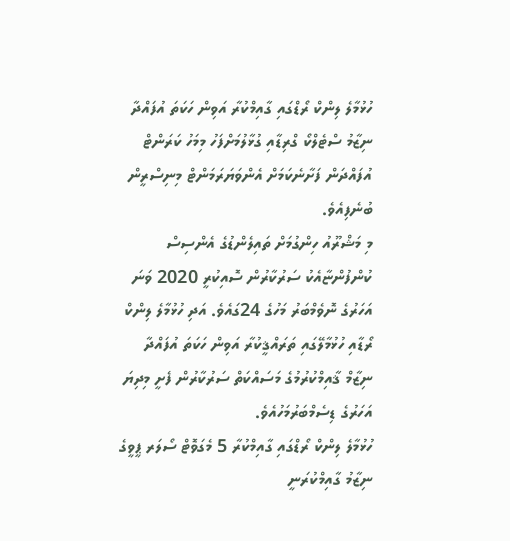ހުޅުމާލެ ލިންކް ރޯޑްގައި ގާއިމްކުރާ އަވިން ހަކަތަ އުފައްދާ ނިޒާމު ސްޓެލްކޯ ގްރިޑާއި ގުޅާލުމަށްފަހު މިމަހު ކަރަންޓް އުފައްދަން ފަށާނެކަމަށް އެންވަޔަރަމަންޓް މިނިސްރީން ބުނެފިއެވެ.
މި މަޝްރޫއު ހިންގުމަށް ތައިލެންޑުގެ އެންސިސް ކުންފުންޏާއެކު ސަރުކާރުން ސޮއިކުރީ 2020 ވަނަ އަހަރުގެ ނޮވެމްބަރު މަހުގެ 24ގައެވެ. އަދި ހުޅުމާލެ ލިންކް ރޯޑާއި ހުޅުމާލޭގައި ތަރައްޤީކުރާ އަވިން ހަކަތަ އުފައްދާ ނިޒާމް ޤާއިމްކުރުމުގެ މަސައްކަތް ސަރުކާރުން ފެށީ މިދިޔަ އަހަރުގެ ޑިސެމްބަރުމަހުއެވެ.
ހުޅުމާލެ ލިންކް ރޯޑްގައި ގާއިމްކުރާ 5 މެގަވޮޓް ސޯލަރ ޕީވީގެ ނިޒާމު ގާއިމްކުރަނީ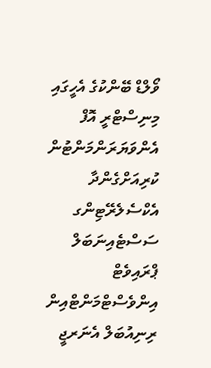ވޯލްޑް ބޭންކުގެ އެހީގައި މިނިސްޓްރީ އޮފް އެންވަޔަރަންމަންޓުން ކުރިއަށްގެންދާ އެކްސެލެރޭޓިންގ ސަސްޓެއިނަބަލް ޕްރައިވެޓް އިންވެސްޓްމަންޓްއިން ރިނިއުބަލް އެނަރޖީ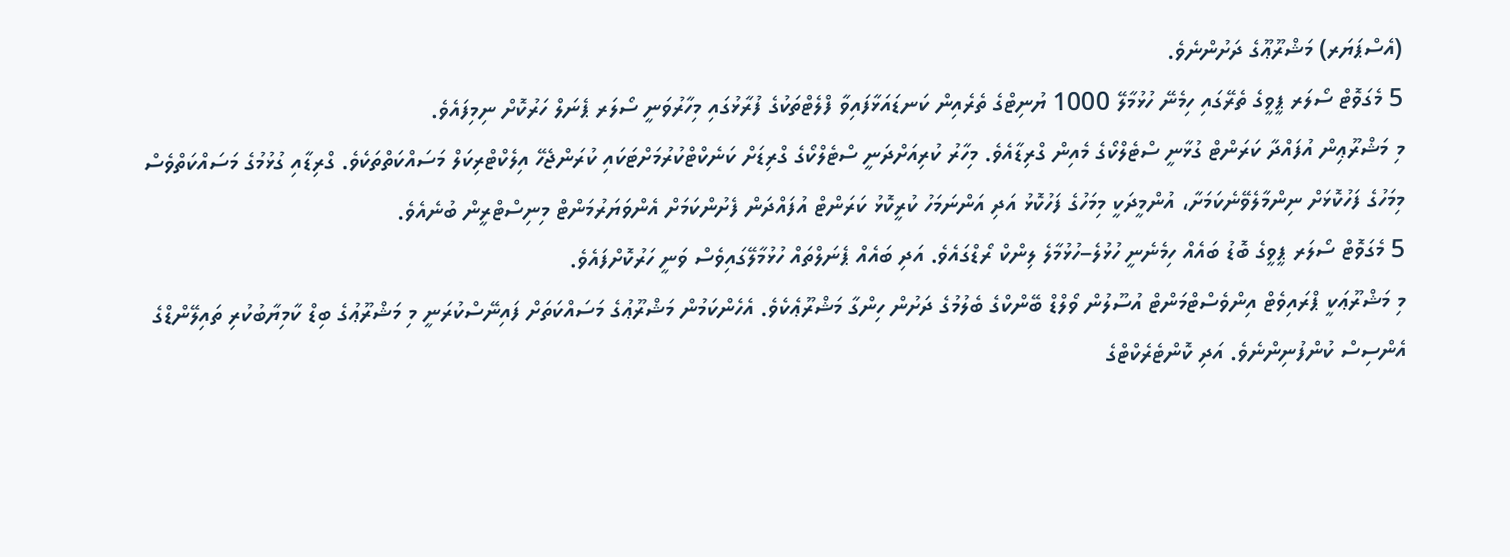(އެސްޕަޔަރ) މަޝްރޫޢޫގެ ދަށުންނެވެ.
5 މެގަވޮޓް ސޯލަރ ޕީވީގެ ތެރޭގައި ހިމެނޭ ހުޅުމާލޭ 1000 ޔުނިޓްގެ ތެރެއިން ކަނޑައަޅާފައިވާ ފްލެޓްތަކުގެ ފުރާޅުގައި މިހާރުވަނީ ސޯލަރ ޕެނަލް ހަރުކޮށް ނިމިފައެވެ.
މި މަޝްރޫޢިން އުފައްދާ ކަރަންޓް ގުޅާނީ ސްޓެލްކޯގެ މެއިން ގްރިޑާއެވެ. މިހާރު ކުރިއަށްދަނީ ސްޓެލްކޯގެ ގްރިޑަށް ކަނެކްޓްކުރުމަށްޓަކައި ކުރަންޖެހޭ އިލެކްޓްރިކަލް މަސައްކަތްތަކެވެ. ގްރިޑާއި ގުޅުމުގެ މަސައްކަތްވެސް މިމަހުގެ ފަހުކޮޅަށް ނިންމާލެވޭނެކަމަށާ، އުންމީދަކީ މިމަހުގެ ފަހުކޮޅު އަދި އަންނަމަހު ކުރީކޮޅު ކަރަންޓް އުފައްދަން ފެށުންކަމަށް އެންވަޔަރުމަންޓް މިނިސްޓްރީން ބުނެއެވެ.
5 މެގަވޮޓް ސޯލަރ ޕީވީގެ ބޮޑު ބައެއް ހިމެނެނީ ހުޅުލެ–ހުޅުމާލެ ލިންކް ރޯޑްގައެވެ. އަދި ބައެއް ޕެނަލްތައް ހުޅުމާލޭގައިވެސް ވަނީ ހަރުކޮށްފައެވެ.
މި މަޝްރޫޢަކީ ޕްރައިވެޓް އިންވެސްޓްމަންޓް އުސޫލުން ވޯލްޑް ބޭންކްގެ ބެލުމުގެ ދަށުން ހިންގާ މަޝްރޫޢެކެވެ. އެހެންކަމުން މަޝްރޫޢުގެ މަސައްކަތަށް ފައިނޭސްކުރަނީ މި މަޝްރޫޢުގެ ބިޑް ކާމިޔާބުކުރި ތައިލޭންޑްގެ އެންސިސް ކުންފުނިންނެވެ. އަދި ކޮންޓެރެކްޓްގެ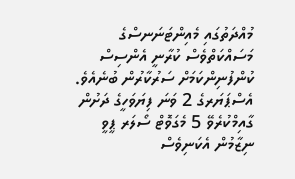މުއްދަތުގައި މެއިންޓަނަނސްގެ މަސައްކަތްވެސް ކުރާނީ އެންސިސް ކުންފުނިންކަމަށް ސަރުކާރުން ބުނެއެވެ.
އެސްޕަޔަރގެ 2 ވަނަ ފިޔަވަހީގެ ދަށުން ގާއިމްކުރެވޭ 5 މެގަވޮޓް ސޯލަރ ޕީވީ ނިޒާމުން އެކަނިވެސް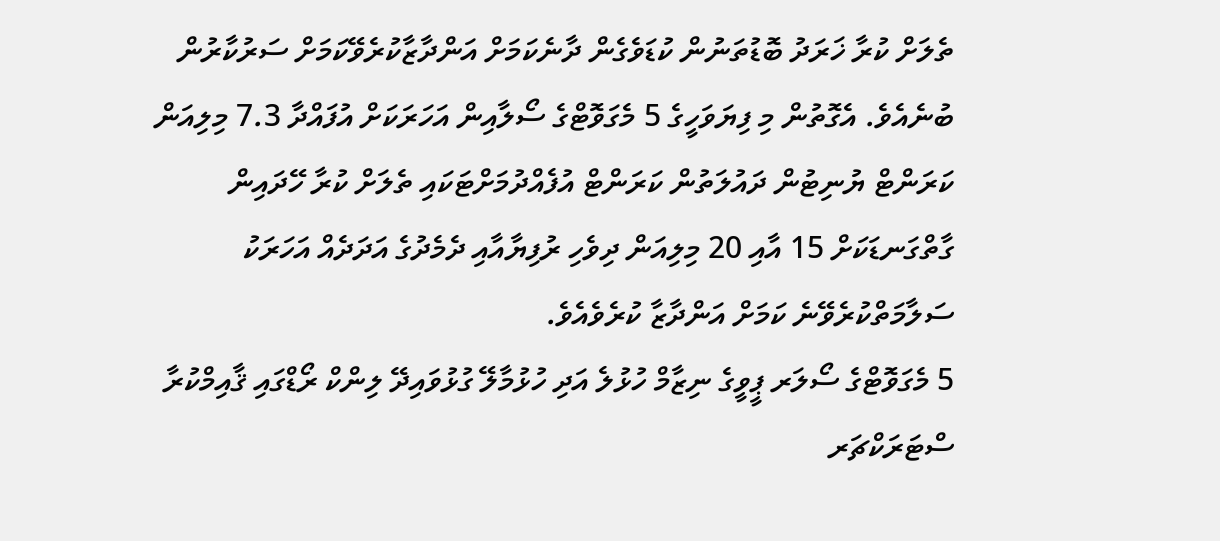ތެލަށް ކުރާ ޚަރަދު ބޮޑުތަނުން ކުޑަވެގެން ދާނެކަމަށް އަންދާޒާކުރެވޭކަމަށް ސަރުކާރުން ބުނެއެވެ. އެގޮތުން މި ފިޔަވަހީގެ 5 މެގަވޮޓްގެ ސޯލާއިން އަހަރަކަށް އުފައްދާ 7.3 މިލިއަން ކަރަންޓް ޔުނިޓުން ދައުލަތުން ކަރަންޓް އުފެއްދުމަށްޓަކައި ތެލަށް ކުރާ ހޭދައިން ގާތްގަނޑަކަށް 15 އާއި 20 މިލިއަން ދިވެހި ރުފިޔާއާއި ދެމެދުގެ އަދަދެއް އަހަރަކު ސަލާމަތްކުރެވޭނެ ކަމަށް އަންދާޒާ ކުރެވެއެވެ.
5 މެގަވޮޓްގެ ސޯލަރ ޕީވީގެ ނިޒާމް ހުޅުލެ އަދި ހުޅުމާލޭ ގުޅުވައިދޭ ލިންކް ރޯޑްގައި ޤާއިމްކުރާ ސްޓަރަކްޗަރ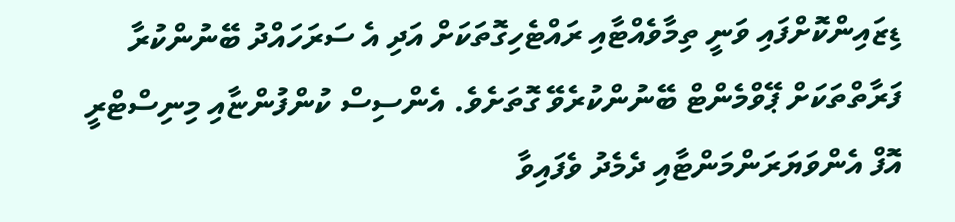ޑިޒައިންކޮށްފައި ވަނީ ތިމާވެއްޓާއި ރައްޓެހިގޮތަކަށް އަދި އެ ސަރަހައްދު ބޭނުންކުރާ ފަރާތްތަކަށް ޕޭވްމެންޓް ބޭނުންކުރެވޭ ގޮތަށެވެ. އެންސިސް ކުންފުންޏާއި މިނިސްޓްރީ އޮފް އެންވަޔަރަންމަންޓާއި ދެމެދު ވެފައިވާ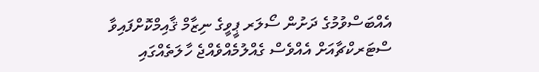އެއްބަސްވުމުގެ ދަށުން ސޯލަރ ޕީވީގެ ނިޒާމް ޤާއިމްކޮށްފައިވާ ސްޓަރކްޗާއަށް އެއްވެސް ގެއްލުމެއްވެއްޖެ ހާލަތެއްގައި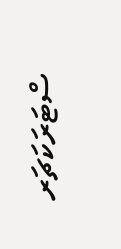ސްޓަރަކަޗަރ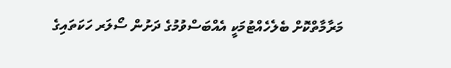މަރާމާތްކޮށް ބެލެހެއްޓުމަކީ އެއްބަސްވުމުގެ ދަށުން ސޯލަރ ހަކަތައިގެ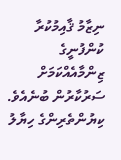ނިޒާމު ޤާއިމުކުރާ ކުންފުނީގެ ޒިންމާއެއްކަމަށް ސަރުކާރުން ބުނެއެވެ.
ކިޔުންތެރިންގެ ހިޔާލު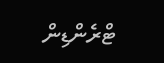ޓްރެންޑިން